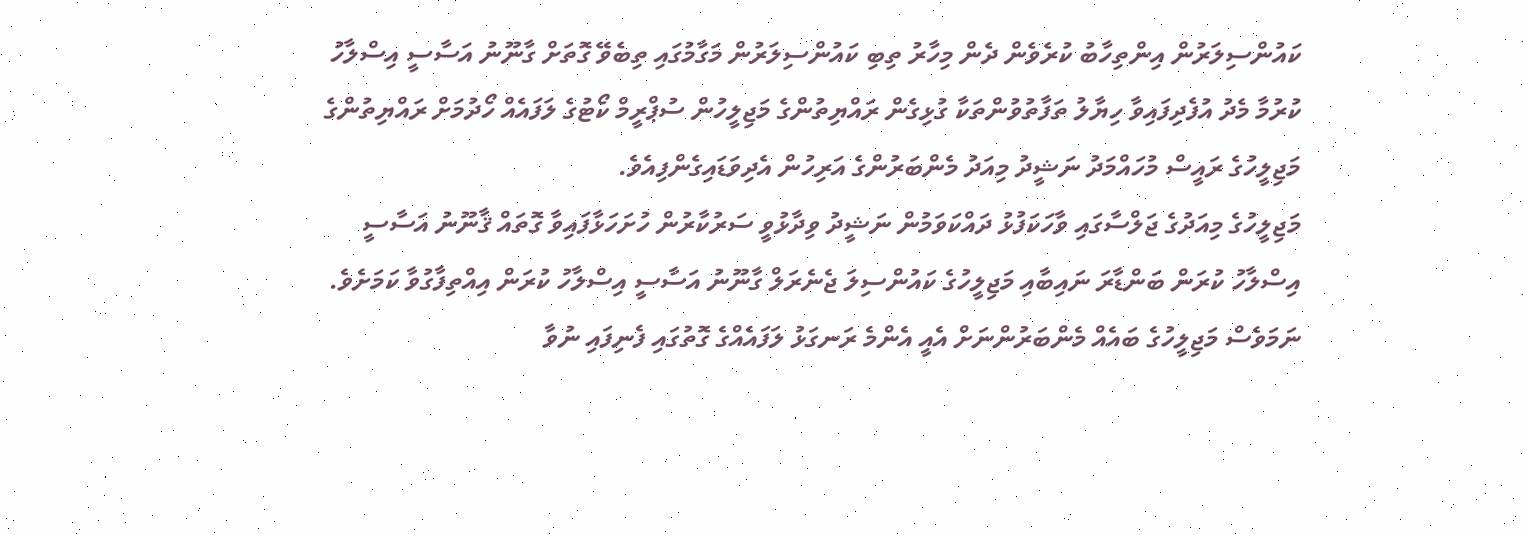ކައުންސިލަރުން އިންތިހާބު ކުރެވެން ދެން މިހާރު ތިބި ކައުންސިލަރުން މަގާމުގައި ތިބެވޭ ގޮތަށް ގާނޫނު އަސާސީ އިސްލާހު ކުރުމާ މެދު އުފެދިފައިވާ ހިޔާލު ތަފާތުވުންތަކާ ގުޅިގެން ރައްޔިތުންގެ މަޖިލީހުން ސުޕްރީމް ކޯޓުގެ ލަފައެއް ހޯދުމަށް ރައްޔިތުންގެ މަޖިލީހުގެ ރައީސް މުހައްމަދު ނަޝީދު މިއަދު މެންބަރުންގެ އަރިހުން އެދިވަޑައިގެންފިއެވެ.
މަޖިލީހުގެ މިއަދުގެ ޖަލްސާގައި ވާހަކަފުޅު ދައްކަވަމުން ނަޝީދު ވިދާޅުވީ ސަރުކާރުން ހުށަހަޅާފައިވާ ގޮތައް ޤާނޫނު އަސާސީ އިސްލާހު ކުރަން ބަންޑާރަ ނައިބާއި މަޖިލީހުގެ ކައުންސިލަ ޖެނެރަލް ގާނޫނު އަސާސީ އިސްލާހު ކުރަން އިއްތިފާގުވާ ކަމަށެވެ. ނަމަވެސް މަޖިލީހުގެ ބައެއް މެންބަރުންނަށް އެއީ އެންމެ ރަނގަޅު ލަފައެއްގެ ގޮތުގައި ފެނިފައި ނުވާ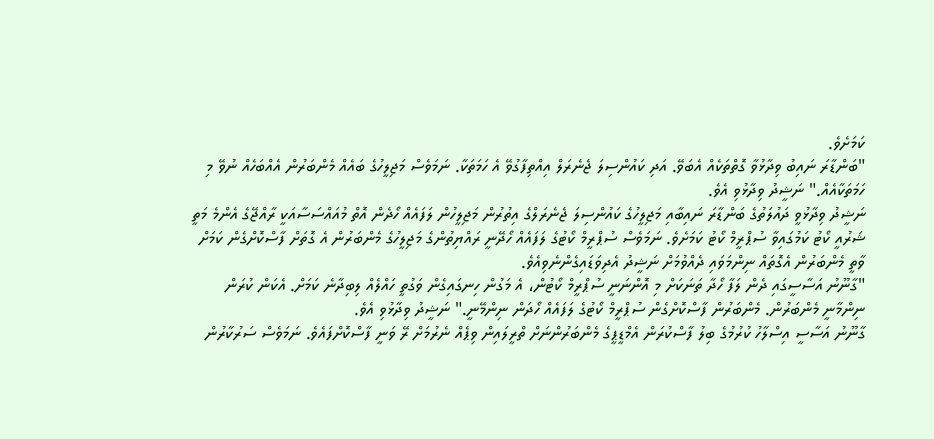ކަމަށެވެ.
"ބަންޑާރަ ނައިބު ވިދާޅުވާ ގޮތްތަކެއް އެބަވޭ. އަދި ކައުންސިލަ ޖެނެރަލް އިއްތިފާގުވޭ އެ ހަމަތަކާ. ނަމަވެސް މަޖިލީހުގެ ބައެއް މެންބަރުން އެއްބަހެއް ނުވޭ މި ހަމަތަކާއެއް." ނަޝީދު ވިދާޅުވި އެވެ.
ނަޝީދު ވިދާޅުވީ ދައުލަތުގެ ބަންޑާރަ ނައިބާއި މަޖިލީހުގެ ކައުންސިލަ ޖެނެރަލްގެ އިތުރުން މަޖިލީހުން ލަފައެއް ހޯދެން އޮތް މުއައްސަސާއަކީ ރާއްޖޭގެ އެންމެ މަތީ ޝަރުއީ ކޯޓު ކަމުގައިވާ ސުޕްރީމް ކޯޓު ކަމަށެވެ. ނަމަވެސް ސުޕްރީމް ކޯޓުގެ ލަފައެއް ހޯދޭނީ ރައްޔިތުންގެ މަޖިލީހުގެ މެންބަރުން އެ ގޮތަށް ފާސްކޮށްގެން ކަމަށް ވާތީ މެންބަރުން އެގޮތައް ނިންމަވައި ދެއްވުމަށް ނަޝީދު އެދިވަޑައިގެންނެވިއެވެ.
"ގާނޫނު އަސާސީގައި ދެން ލަފާ ހޯދާ ތަނަކަށް މި އޮންނަނީ ސުޕްރީމް ކޯޓުން، އެ މަގުން ހިނގައިގެން ވަގުތީ ހައްލެއް ލިބިދާނެ ކަމަށް. އެކަން ކުރަން ނިންމާނީ މެންބަރުން. މެންބަރުން ފާސްކޮށްގެން ސުޕްރީމް ކޯޓުގެ ލަފައެއް ހޯދަން ނިންމޭނީ." ނަޝީދު ވިދާޅުވި އެވެ.
ގާނޫނު އަސާސީ އިސްލާހު ކުރުމުގެ ބިލު ފާސްކުރަން އެމްޑީޕީގެ މެންބަރުންނަށް ތްރީލައިން ވިޕެއް ނެރުމަށް ރޭ ވަނީ ފާސްކޮށްފައެވެ. ނަމަވެސް ސަރުކާރުން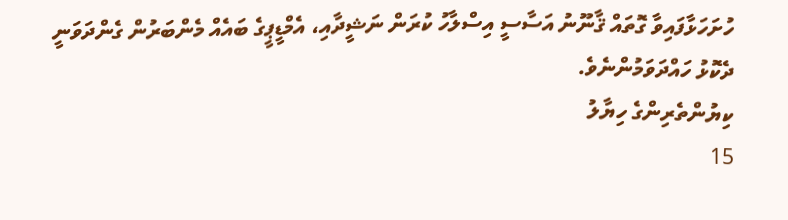ހުށަހަޅާފައިވާ ގޮތައް ޤާނޫނު އަސާސީ އިސްލާހު ކުރަން ނަޝީދާއި، އެމްޑީޕީގެ ބައެއް މެންބަރުން ގެންދަވަނީ ދެކޮޅު ހައްދަވަމުންނެވެ.
ކިޔުންތެރިންގެ ހިޔާލު
15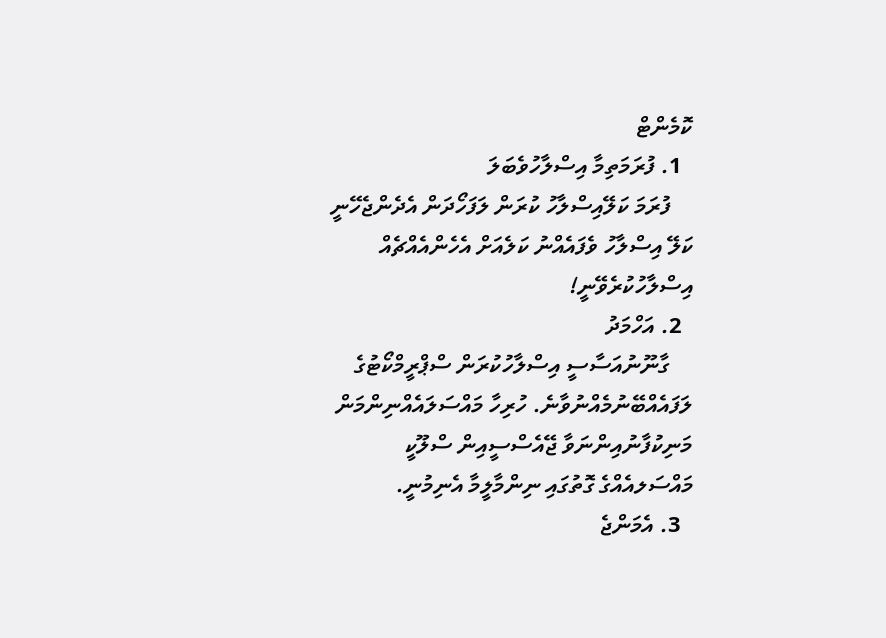ކޮމެންޓް
  1. ފުރަމަތިމާ އިސްލާހުވެބަލަ
    ފުރަމަ ކަލޭއިސްލާހު ކުރަން ލަފަހޯދަން އެދެންޖެހޭނީ ކަލޭ އިސްލާހު ވެފައެއްނު ކަލެއަށް އެހެންއެއްޗެއް އިސްލާހުކުރެވޭނީ!
  2. އަހްމަދު
    ގާނޫނުއަސާސީ އިސްލާހުކުރަން ސްޕްރީމްކޯޓުގެ ލަފައެއްބޭނުމެއްނުވާނެ. ހުރިހާ މައްސަލައެއްނިންމަން މަނިކުފާނުއިންނަވާ ޖޭއެސްސީއިން ސްލޫކީ މައްސަލއެއްގެ ގޮތުގައި ނިންމާލީމާ އެނިމުނީ.
  3. އެމަންޖެ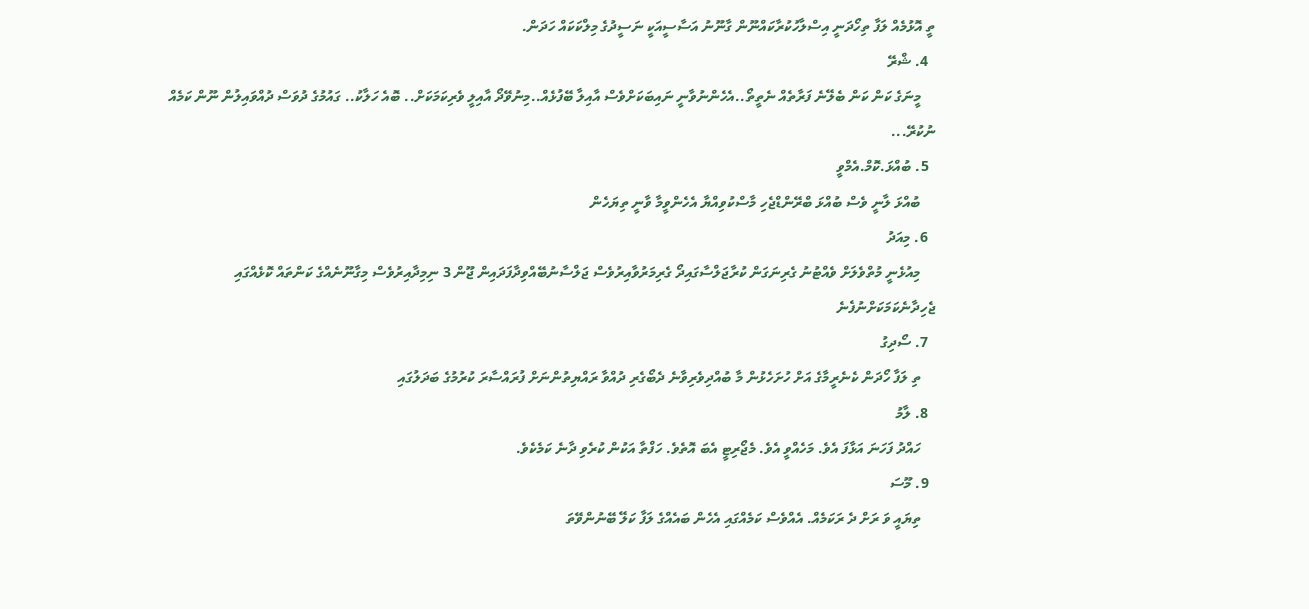ތީ އޮޅުމެއް ލަފާ ތިހޯދަނީ އިސްލާހުކުރާކައްނޫން ގާނޫނު އަސާސީއަކީ ނަސީދުގެ މިލްކަކައް ހަދަން.
  4. ޝްރޭ
    މީނަގެ ކަން ކަން ބެލޭނެ ފަރާތެއް ނެތީތޯ..އެހެންނުވާނީ ނައިބަކަށްވެސް އާއިލާ ބޭފުޅެއް..މިނުވޭދޯ އާއިލީ ވެރިކަމަކަށް.. ބޮއެ ހަލާކު.. ގައުމުގެ ދުވަސް ދުއްވައިލުން ނޫން ކަމެއް ނުކުރޭ...
  5. ބުއްޅަ.ކޮމް.އެމްވީ
    ބުއްޅަ ލާނީ ވެސް ބުއްޅަ ބްރޭންޑްޖެހި މާސްކުވިއްޔާ އެހެންވީމާ ވާނީ ތިޔަހެން
  6. މިއަދު
    މިއުޅެނީ މުތްވެލަށް ވެއްޓުނު ގެރިނަގަން ކުރާޖަލްސާގައިދޯ ގެރިމަރުވާއިރުވެސް ޖަލްސާނުބޭއްވިދާފަދައިން ޖޫން 3 ނިމިދާއިރުވެސް މިގާނޫނެއްގެ ކަންތައް ކޮޅެއްގައި ޖެހިދާނެކަމަކަށްނުފެނެ
  7. ސޯދިގު
    ތި ލަފާ ހޯދަން ކެނެރީމާގެ އަށް ހުށަހެޅުން މާ ބުއްދިވެރިވާނެ ދެބޯގެރި ދުއްވާ ރައްޔިތުންނަށް ފުރައްސާރަ ކުރުމުގެ ބަދަލުގައި
  8. ލާމު
    ހައްދު ފަހަނަ އަޅާފަ އެވެ. މަހެއްވީ އެވެ. މެޖޯރިޓީ އެބަ އޮތެވެ. ހަފްތާ އަކުން ކުރެވި ދާނެ ކަމެކެވެ.
  9. މޫސަ
    ތިޔައީ ވަ ރަށް ދެ ރަކަމެއް. އެއްވެސް ކަމެއްގައި އެހެން ބައެއްގެ ލަފާ ކަލޭ ބޭނުންވޭތަ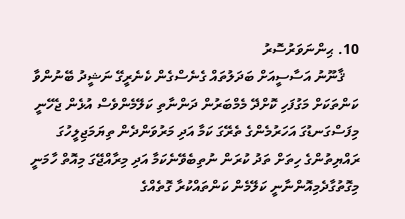10. ޙިންނަވަރުސޮރު
    ޤާނޫނު އަސާސީއަށް ބަދަލުތައް ގެނެސްގެން ކެނެރީގޭ ނަޝީދު ބޭނުންވާ ކަންތަކަށް މަގުފަހި ކޮށްދޭ މެމްބަރުން ދަންނާތި ކަލޭމެންވެސް އުޅެން ޖެހޭނީ މިފަސްގަނޑުގަ އަހަރުމެންގެ ތެރޭގަ ކަމާ އަދި މަރުވަންދެން ތިޔަމަޖިލީހުގަ ރައްޔިތުންގެ ހިތަށް ތަދު ކުރަން ނުތިބެވޭނެކަމާ އަދި މިރާއްޖޭގަ މިއޮތް ހާމަނީ މިގޮތުގާދެމިއޮންނާނީ ކަލޭމެން ކަންތައްކުރާ ގޮތެއްގެ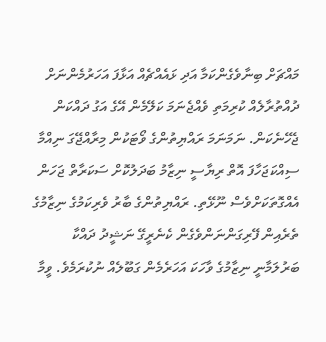މައްޗަށް ބިނާވެގެންކަމާ އަދި ޅައެއްޗެއް އަޅާފަ އަހަރުމެންނަށް ދުއްތުރާލެއް ކުރިމަތި ވެއްޖެނަމަ ކަލޭމެން އޭގެ އަގު ދައްކަން ޖެހޭނެކަން. ނަމަނަމަ ރައްޔިތުންގެ ވޯޓަކުން މިރާއްޖޭގަ ނިއްމާ ސިއްކަޖަހާފަ އޮތް ރިޔާސީ ނިޒާމު ބަދަލުކޮށް ސަކަރާތް ޖަހަން އެއްގޮތަކަށްވެސް ނޫޅޭތި. ރައްޔިތުންގެ ބާރު ވެރިކަމުގެ ނިޒާމުގެ ތެރެއިން ފޭރިގަންނަންވެގެން ކެނެރީގޭ ނަޝީދު ދައްކާ ބަރުލަމާނީ ނިޒާމުގެ ވާހަކަ އަހަރެމެން ގަބޫލެއް ނުކުރަމެވެ. ވީމާ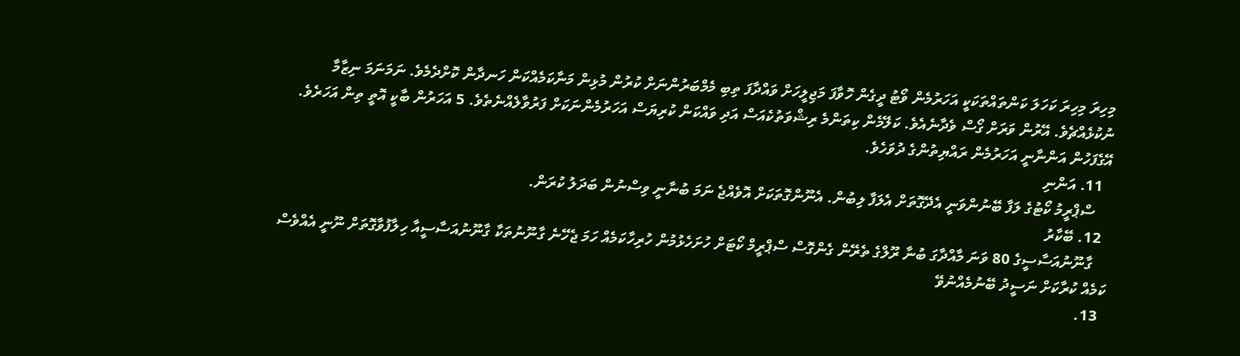މިހިރަ މިހިރަ ކަހަލަ ކަންތައްތަކަކީ އަހަރުމެން ވޯޓު ދީގެން ހޮވާފަ މަޖިލީހަށް ވައްދާފަ ތިބި މެމްބަރުންނަށް ކުރުން މުޅިން މަނާކަމެއްކަން ހަނދާން ކޮށްދެމެވެ. ނަމަނަމަ ނިޒާމާ ނުކުޅެއްޗެވެ. އޭރުން ވަރަށް ގޯސް ވެދާނެއެވެ. ކަލޭމެން ކިތަންމެ ރިޝްވަތުކެއަސް އަދި ވައްކަން ކުރިޔަސް އަހަރުމެންނަކަށް ފަރުވާލެއްނެތެވެ. 5 އަހަރުން ބާކީ އޮތީ ތިން އަހަރެވެ. އޭގެފަހުން އަންނާނީ އަހަރުމެން ރައްޔިތުންގެ ދުވަހެވެ.
  11. އަންނި
    ސްޕްރީމު ކޯޓުގެ ލަފާ ބޭނުންވަނީ އެދޭގޮތަށް އެލަފާ ލިބުން. އެނޫންގޮތަކަށް އޮވެއްޖެ ނަމަ ބުނާނީ ވިސްނުން ބަދަލު ކުރަން.
  12. ބޭކާރު
    ގާނޫނުއަސާސީގެ 80 ވަނަ މާއްދާގަ ބުނާ ރޫލްގެ ތެރޭން ގެންގޮސް ސްޕްރީމް ކޯޓަށް ހުށަހެޅުމުން ހުރިހާކަމެއް ހަމަ ޖެހޭނެ ގާނޫނުތަކާ ގާނޫނުއަސާސީއާ ހިލާފުވާގޮތަށް ނޫނީ އެއްވެސް ކަމެއް ކުރާކަށް ނަސީދު ބޭނުމެއްނުވޭ
  13.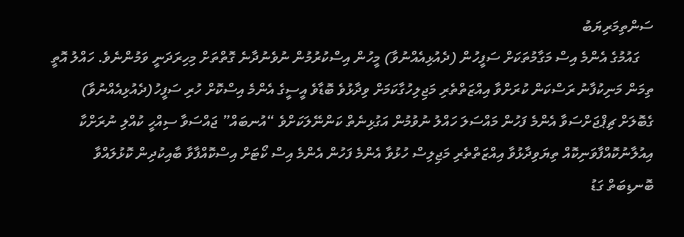ސަންތިމަރިޔަބު
    ގައުމުގެ އެންމެ އިސް މަގާމުތަކަށް ސަފީހުން (ދެއުޅިއެއްނުވާ) މީހުން އިސްކުރުމުން ނުވެނުދާނެ ގޮތްތަށް މިހިރަދަނީ ވަމުންނެވެ. ހައްލު އޮތީ ތިމަން މަނިކުފާނު ރަސްކަން ކުރަށްވާ އިއްޒަތްތެރި މަޖިލިހުގާކަމަށް ވިދާޅުވެ ބޮޑާވެ އީސީގެ އެންމެ އިސްކޮށް ހުރި ސަފީހު(ދެއުޅިއެއްނުވާ) ގެބޮލަށް ޗިޕްޖަށްސަވާ އެންމެ ފަހުން މައްސަލަ ހައްލު ނުވުމުން އަގުޅިނެތް ކަންނޭލަކަށްވެ “އުނބައް” ޖައްސަވާ ސިއްހީ ކުއްލި ނުރަށްކާ އިއުލާނުކޮއްފާވަނިކޮއް ތިޔަވިދާޅުވާ އިއްޒަތްތެރި މަޖިލިސް ހުޅުވާ އެންމެ ފަހުން އެންމެ އިސް ކޯޓަށް އިސްކޮއްފާވާ ބާއިކުދިން ކޮޅުލައްވާ ބޮނޑިބަތް ގަޑު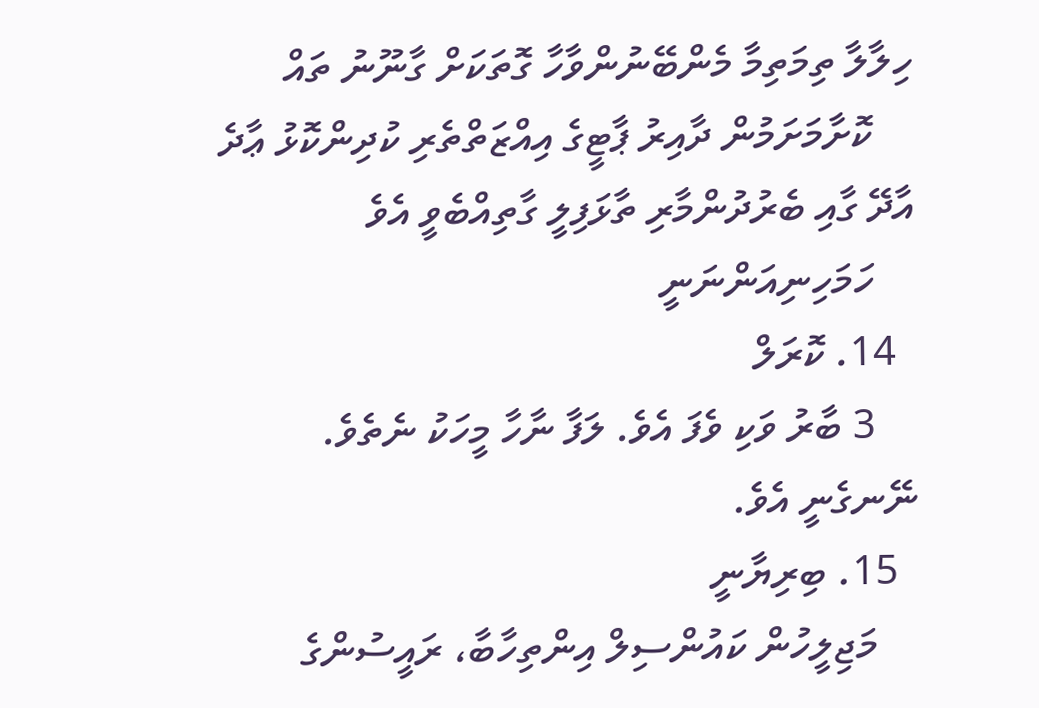ހިލާލާ ތިމަތިމާ މެންބޭނުންވާހާ ގޮތަކަށް ގާނޫނު ތައް
    ކޮށާމަށަމުން ދާއިރު ޕާޓީގެ އިއްޒަތްތެރި ކުދިންކޮޅު ޢާދެ އާދޭ ގާއި ބެރުދުންމާރި ތާޅަފިލީ ގާތިއްބެވީ އެވެ
    ހަމަހިނިއަންނަނީ
  14. ކޮރަލް
    3 ބާރު ވަކި ވެފަ އެވެ. ލަފާ ނާހާ މީހަކު ނެތެވެ. ނޭނގެނީ އެވެ.
  15. ބިރިޔާނީ
    މަޖިލީހުން ކައުންސިލް އިންތިހާބާ، ރައީސުންގެ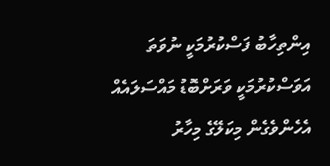އިންތިހާބު ފަސްކުރުމަކީ ނުވަތަ އަވަސްކުރުމަކީ ވަރަށްބޮޑު މައްސަލައެއް އެހެންވެގެން މިކަލޭގެ މިހާރު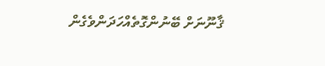ޤާނޫނަށް ބޭނުންގޮތެއްހަދަންވެގެން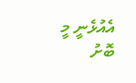އެއުޅެނީ މީ ބޮށު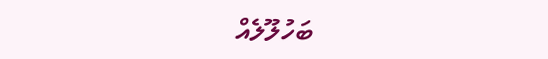ބަހުލޫލެއް